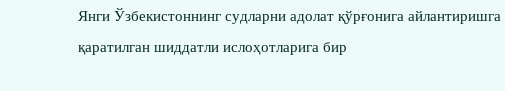Янги Ўзбекистоннинг судларни адолат қўрғонига айлантиришга қаратилган шиддатли ислоҳотларига бир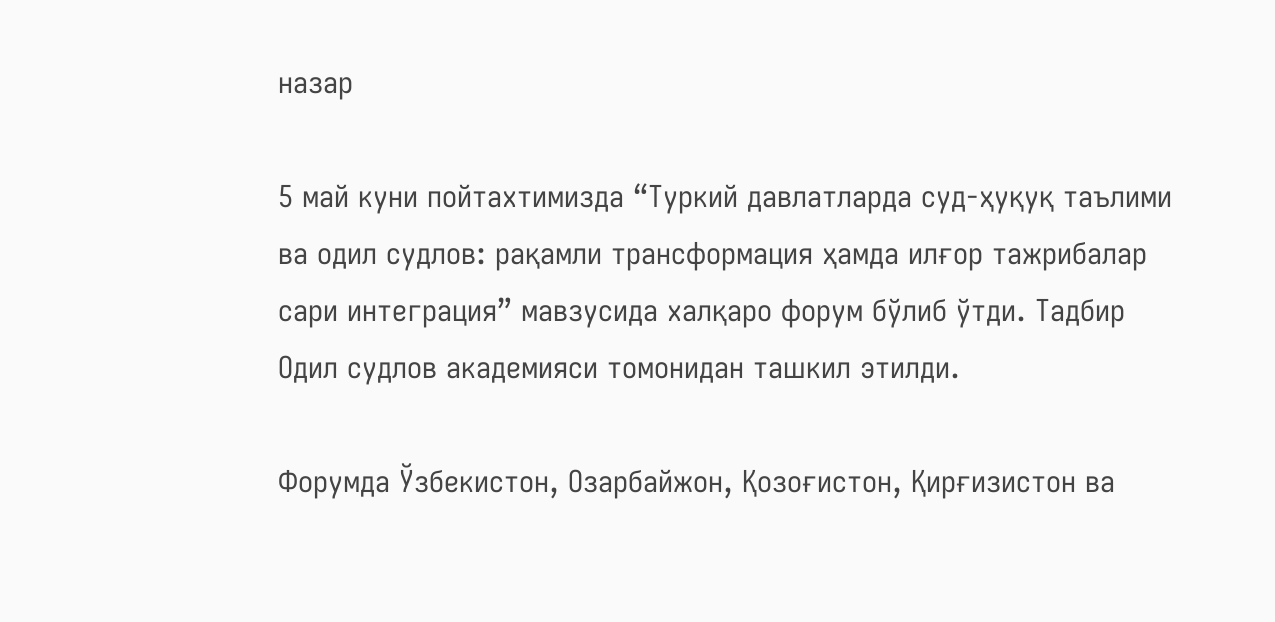назар

5 май куни пойтахтимизда “Туркий давлатларда суд-ҳуқуқ таълими ва одил судлов: рақамли трансформация ҳамда илғор тажрибалар сари интеграция” мавзусида халқаро форум бўлиб ўтди. Тадбир Одил судлов академияси томонидан ташкил этилди.

Форумда Ўзбекистон, Озарбайжон, Қозоғистон, Қирғизистон ва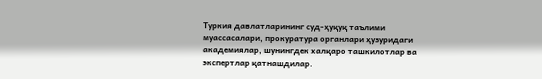Туркия давлатларининг суд-ҳуқуқ таълими муассасалари, прокуратура органлари ҳузуридаги академиялар, шунингдек халқаро ташкилотлар ва экспертлар қатнашдилар.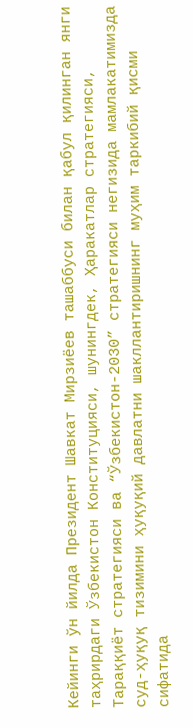Кейинги ўн йилда Президент Шавкат Мирзиёев ташаббуси билан қабул қилинган янги таҳрирдаги Ўзбекистон Конституцияси, шунингдек, Ҳаракатлар стратегияси, Тараққиёт стратегияси ва “Ўзбекистон-2030” стратегияси негизида мамлакатимизда суд-ҳуқуқ тизимини ҳуқуқий давлатни шакллантиришнинг муҳим таркибий қисми сифатида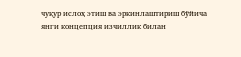чуқур ислоҳ этиш ва эркинлаштириш бўйича янги концепция изчиллик билан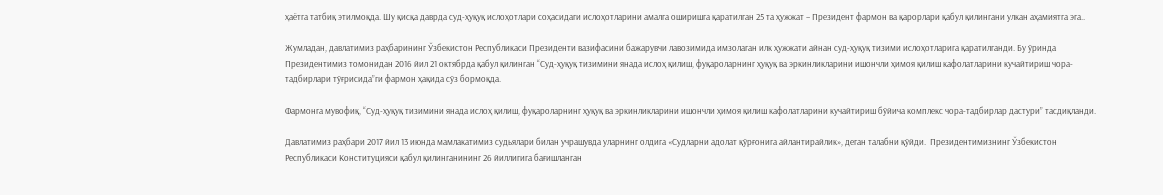ҳаётга татбиқ этилмоқда. Шу қисқа даврда суд-ҳуқуқ ислоҳотлари соҳасидаги ислоҳотларини амалга оширишга қаратилган 25 та ҳужжат – Президент фармон ва қарорлари қабул қилингани улкан аҳамиятга эга..

Жумладан, давлатимиз раҳбарининг Ўзбекистон Республикаси Президенти вазифасини бажарувчи лавозимида имзолаган илк ҳужжати айнан суд-ҳуқуқ тизими ислоҳотларига қаратилганди. Бу ўринда Президентимиз томонидан 2016 йил 21 октябрда қабул қилинган “Суд-ҳуқуқ тизимини янада ислоҳ қилиш, фуқароларнинг ҳуқуқ ва эркинликларини ишончли ҳимоя қилиш кафолатларини кучайтириш чора-тадбирлари тўғрисида”ги фармон ҳақида сўз бормоқда.

Фармонга мувофиқ, “Суд-ҳуқуқ тизимини янада ислоҳ қилиш, фуқароларнинг ҳуқуқ ва эркинликларини ишончли ҳимоя қилиш кафолатларини кучайтириш бўйича комплекс чора-тадбирлар дастури” тасдиқланди.

Давлатимиз раҳбари 2017 йил 13 июнда мамлакатимиз судьялари билан учрашувда уларнинг олдига «Судларни адолат қўрғонига айлантирайлик», деган талабни қўйди.  Президентимизнинг Ўзбекистон Республикаси Конституцияси қабул қилинганининг 26 йиллигига бағишланган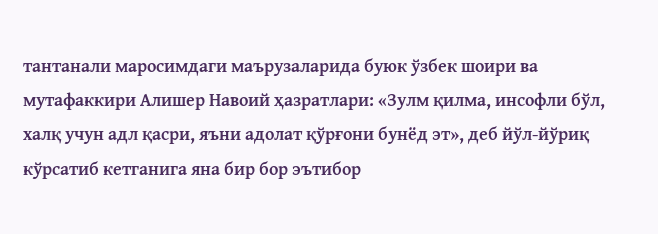тантанали маросимдаги маърузаларида буюк ўзбек шоири ва мутафаккири Алишер Навоий ҳазратлари: «Зулм қилма, инсофли бўл, халқ учун адл қасри, яъни адолат қўрғони бунёд эт», деб йўл-йўриқ кўрсатиб кетганига яна бир бор эътибор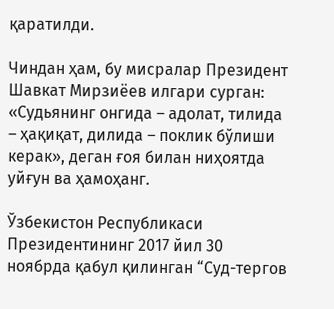қаратилди.

Чиндан ҳам, бу мисралар Президент Шавкат Мирзиёев илгари сурган: «Судьянинг онгида – адолат, тилида – ҳақиқат, дилида – поклик бўлиши керак», деган ғоя билан ниҳоятда уйғун ва ҳамоҳанг.

Ўзбекистон Республикаси Президентининг 2017 йил 30 ноябрда қабул қилинган “Суд-тергов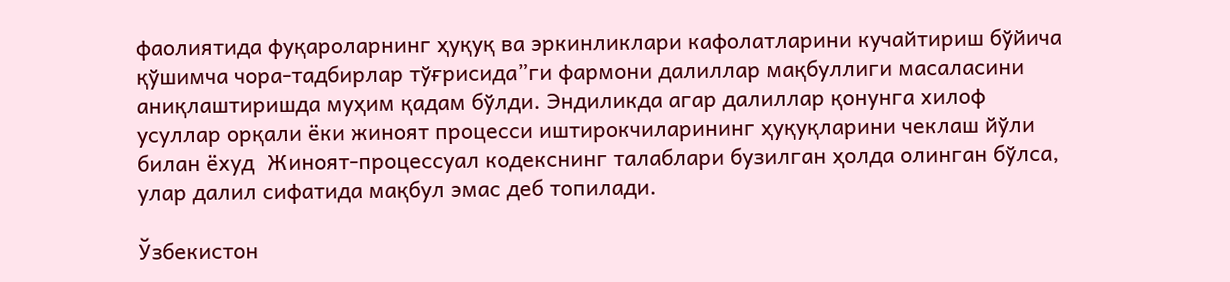фаолиятида фуқароларнинг ҳуқуқ ва эркинликлари кафолатларини кучайтириш бўйича қўшимча чора-тадбирлар тўғрисида”ги фармони далиллар мақбуллиги масаласини аниқлаштиришда муҳим қадам бўлди. Эндиликда агар далиллар қонунга хилоф усуллар орқали ёки жиноят процесси иштирокчиларининг ҳуқуқларини чеклаш йўли билан ёхуд  Жиноят-процессуал кодекснинг талаблари бузилган ҳолда олинган бўлса, улар далил сифатида мақбул эмас деб топилади.

Ўзбекистон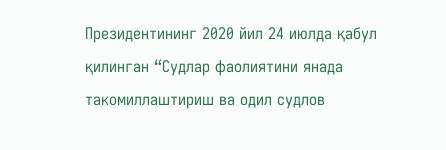Президентининг 2020 йил 24 июлда қабул қилинган “Судлар фаолиятини янада такомиллаштириш ва одил судлов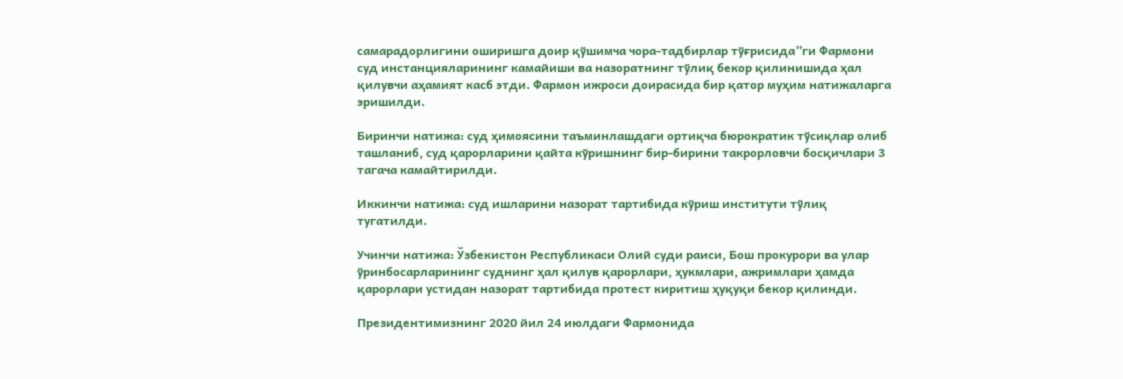самарадорлигини оширишга доир қўшимча чора-тадбирлар тўғрисида”ги Фармони суд инстанцияларининг камайиши ва назоратнинг тўлиқ бекор қилинишида ҳал қилувчи аҳамият касб этди. Фармон ижроси доирасида бир қатор муҳим натижаларга эришилди.

Биринчи натижа: суд ҳимоясини таъминлашдаги ортиқча бюрократик тўсиқлар олиб ташланиб, суд қарорларини қайта кўришнинг бир-бирини такрорловчи босқичлари 3 тагача камайтирилди.

Иккинчи натижа: суд ишларини назорат тартибида кўриш институти тўлиқ тугатилди.

Учинчи натижа: Ўзбекистон Республикаси Олий суди раиси, Бош прокурори ва улар ўринбосарларининг суднинг ҳал қилув қарорлари, ҳукмлари, ажримлари ҳамда қарорлари устидан назорат тартибида протест киритиш ҳуқуқи бекор қилинди.

Президентимизнинг 2020 йил 24 июлдаги Фармонида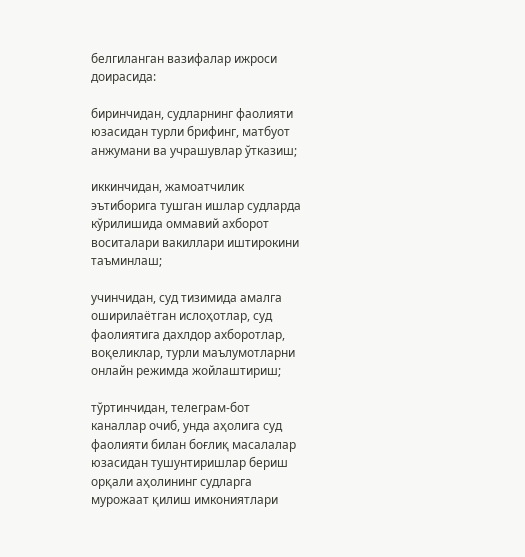белгиланган вазифалар ижроси доирасида:

биринчидан, судларнинг фаолияти юзасидан турли брифинг, матбуот анжумани ва учрашувлар ўтказиш;

иккинчидан, жамоатчилик эътиборига тушган ишлар судларда кўрилишида оммавий ахборот воситалари вакиллари иштирокини таъминлаш;

учинчидан, суд тизимида амалга оширилаётган ислоҳотлар, суд фаолиятига дахлдор ахборотлар, воқеликлар, турли маълумотларни онлайн режимда жойлаштириш;

тўртинчидан, телеграм-бот каналлар очиб, унда аҳолига суд фаолияти билан боғлиқ масалалар юзасидан тушунтиришлар бериш орқали аҳолининг судларга мурожаат қилиш имкониятлари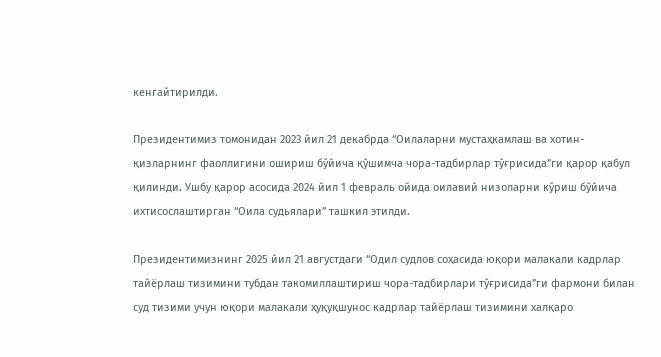кенгайтирилди.

Президентимиз томонидан 2023 йил 21 декабрда “Оилаларни мустаҳкамлаш ва хотин-қизларнинг фаоллигини ошириш бўйича қўшимча чора-тадбирлар тўғрисида”ги қарор қабул қилинди. Ушбу қарор асосида 2024 йил 1 февраль ойида оилавий низоларни кўриш бўйича ихтисослаштирган “Оила судьялари” ташкил этилди.

Президентимизнинг 2025 йил 21 августдаги “Одил судлов соҳасида юқори малакали кадрлар тайёрлаш тизимини тубдан такомиллаштириш чора-тадбирлари тўғрисида”ги фармони билан суд тизими учун юқори малакали ҳуқуқшунос кадрлар тайёрлаш тизимини халқаро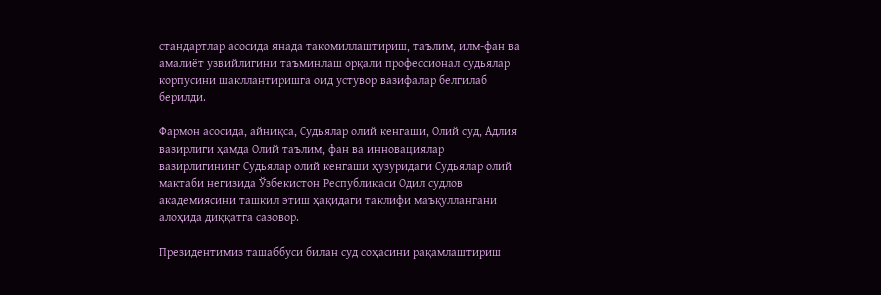стандартлар асосида янада такомиллаштириш, таълим, илм-фан ва амалиёт узвийлигини таъминлаш орқали профессионал судьялар корпусини шакллантиришга оид устувор вазифалар белгилаб берилди.

Фармон асосида, айниқса, Судьялар олий кенгаши, Олий суд, Адлия вазирлиги ҳамда Олий таълим, фан ва инновациялар вазирлигининг Судьялар олий кенгаши ҳузуридаги Судьялар олий мактаби негизида Ўзбекистон Республикаси Одил судлов академиясини ташкил этиш ҳақидаги таклифи маъқуллангани алоҳида диққатга сазовор.

Президентимиз ташаббуси билан суд соҳасини рақамлаштириш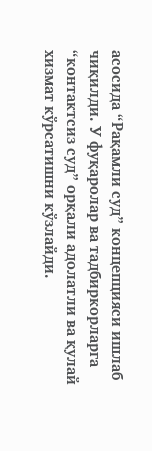асосида “Рақамли суд” концепцияси ишлаб чиқилди. У фуқаролар ва тадбиркорларга “контактсиз суд” орқали адолатли ва қулай хизмат кўрсатишни кўзлайди.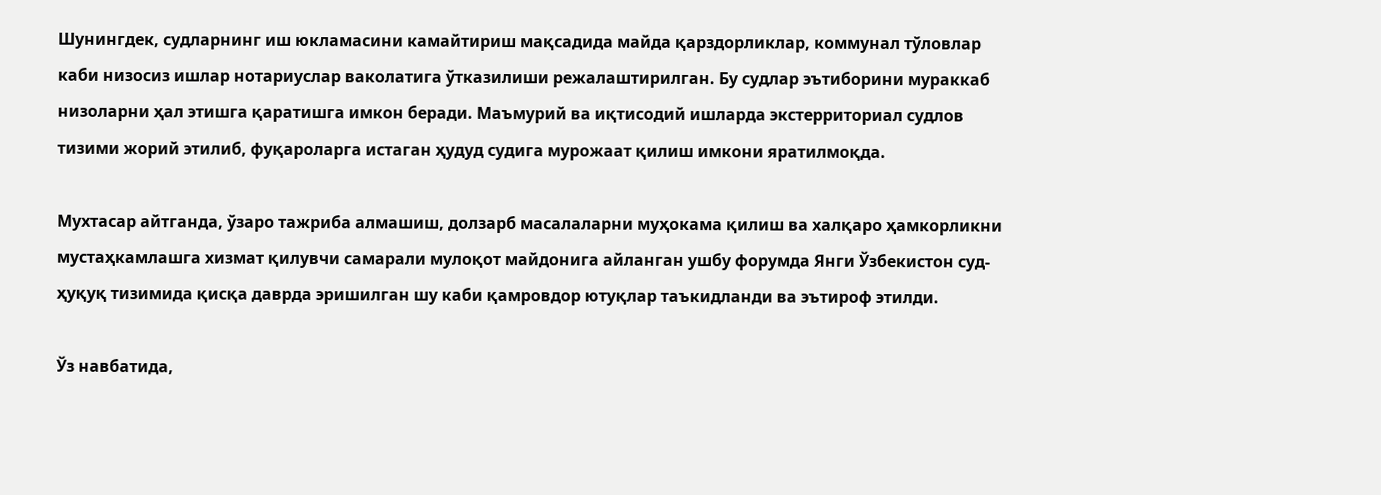Шунингдек, судларнинг иш юкламасини камайтириш мақсадида майда қарздорликлар, коммунал тўловлар каби низосиз ишлар нотариуслар ваколатига ўтказилиши режалаштирилган. Бу судлар эътиборини мураккаб низоларни ҳал этишга қаратишга имкон беради. Маъмурий ва иқтисодий ишларда экстерриториал судлов тизими жорий этилиб, фуқароларга истаган ҳудуд судига мурожаат қилиш имкони яратилмоқда.

Мухтасар айтганда, ўзаро тажриба алмашиш, долзарб масалаларни муҳокама қилиш ва халқаро ҳамкорликни мустаҳкамлашга хизмат қилувчи самарали мулоқот майдонига айланган ушбу форумда Янги Ўзбекистон суд-ҳуқуқ тизимида қисқа даврда эришилган шу каби қамровдор ютуқлар таъкидланди ва эътироф этилди.

Ўз навбатида,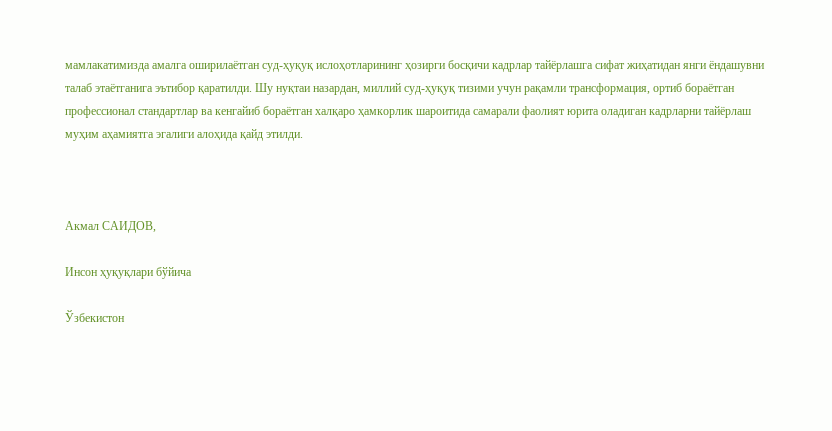мамлакатимизда амалга оширилаётган суд-ҳуқуқ ислоҳотларининг ҳозирги босқичи кадрлар тайёрлашга сифат жиҳатидан янги ёндашувни талаб этаётганига эътибор қаратилди. Шу нуқтаи назардан, миллий суд-ҳуқуқ тизими учун рақамли трансформация, ортиб бораётган профессионал стандартлар ва кенгайиб бораётган халқаро ҳамкорлик шароитида самарали фаолият юрита оладиган кадрларни тайёрлаш муҳим аҳамиятга эгалиги алоҳида қайд этилди.



Акмал САИДОВ,

Инсон ҳуқуқлари бўйича

Ўзбекистон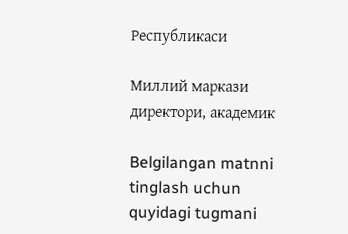Республикаси

Миллий маркази директори, академик

Belgilangan matnni tinglash uchun quyidagi tugmani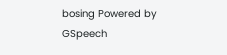bosing Powered by GSpeech